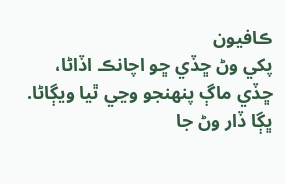ڪافيون
پکي وڻ ڇڏي ڇو اچانڪ اڏاڻا،
ڇڏي ماڳ پنهنجو وڃي ٿيا ويڳاڻا.
ڀڳا ڏار وڻ جا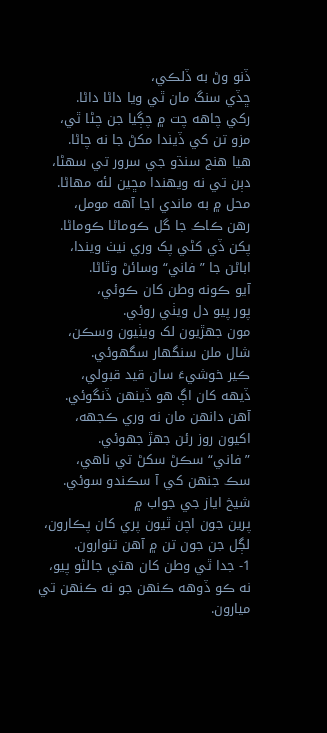ڏنو وڻ به ڏلڪي،
ڇڏي سنگ مان ٿي ويا داڻا داڻا.
رکي چاهه چت ۾ چڳيا جن چڻا ٿي،
مزو تن کي ڏيندا مکڻ جا نه چاڻا.
هيا هنج سنڌو جي سرور تي سهڻا،
دٻن تي نه ويهندا مڇين لئه مهاڻا.
محل ۾ به ماندي اڃا آهه مومل،
رهن ڪاڪ جا گل ڪوماڻا ڪوماڻا.
پکن ڏي کڻي پک وري نيٺ ويندا،
اباڻن جا ”فاني“ وسائڻ وٿاڻا.
آيو ڪونه وطن کان ڪوئي،
پور پيو دل ويٺي روئي.
مون جهڙيون لک ويٺيون وسڪن،
شال ملن سنگهار سگهوئي.
ڪير خوشيءَ سان قيد قبولي،
ڏيهه کان اڳ هو ڏينهن ڏنگوئي.
آهن دانهن مان نه وري ڪجهه،
اکيون روز رئن جهڙ جهوئي.
”فاني“ سڪڻ سکڻ تي ناهي،
سڪ جنهن کي آ سڪندو سوئي.
شيخ اياز جي جواب ۾
پرين جون اچن ٿيون پري کان پڪارون،
لڳل جن جون تن ۾ آهن تنوارون.
1- جدا ٿي وطن کان هتي جالڻو پيو،
نه ڪو ڏوهه ڪنهن جو نه ڪنهن تي ميارون.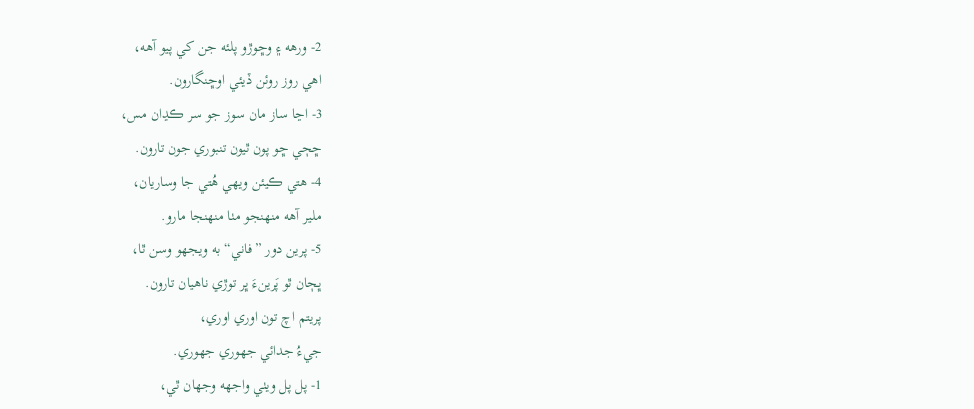2- ورهه ۽ وڇوڙو پلئه جن کي پيو آهه،
اهي روز روئن ڏيئي اوڇنگارون.
3- اڃا ساز مان سوز جو سر ڪڍان مس،
ڇڄي ڇو پون ٿيون تنبوري جون تارون.
4- هتي ڪيئن ويهي هُتي جا وساريان،
ملير آهه منهنجو مٺا منهنجا مارو.
5- پرين دور ”فاني“ به ويجهو وسن ٿا،
ڀڄان ٿو پَرينءَ ڀر توڙي ناهيان تارون.
پريتم اچ تون اوري اوري،
جيءُ جدائي جهوري جهوري.
1- پل پل ويٺي واجهه وجهان ٿي،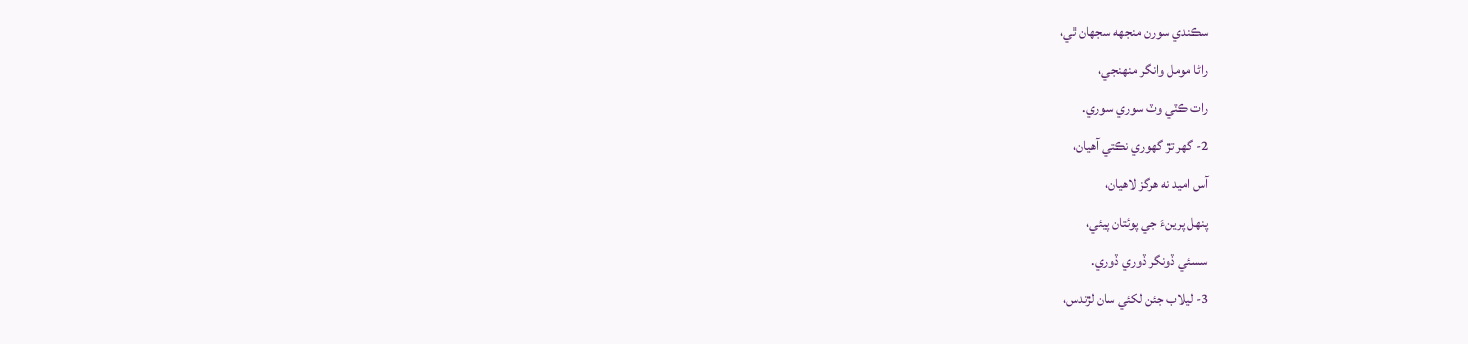سڪندي سورن منجهه سجهان ٿي،
راڻا مومل وانگر منهنجي،
رات ڪٽي وٽ سوري سوري.
2- گهر تڙ گهوري نڪتي آهيان،
آس اميد نه هرگز لاهيان،
پنهل پرينءَ جي پوئتان پيئي،
سسئي ڏونگر ڏوري ڏوري.
3- ليلاب جئن لکئي سان لڙندس،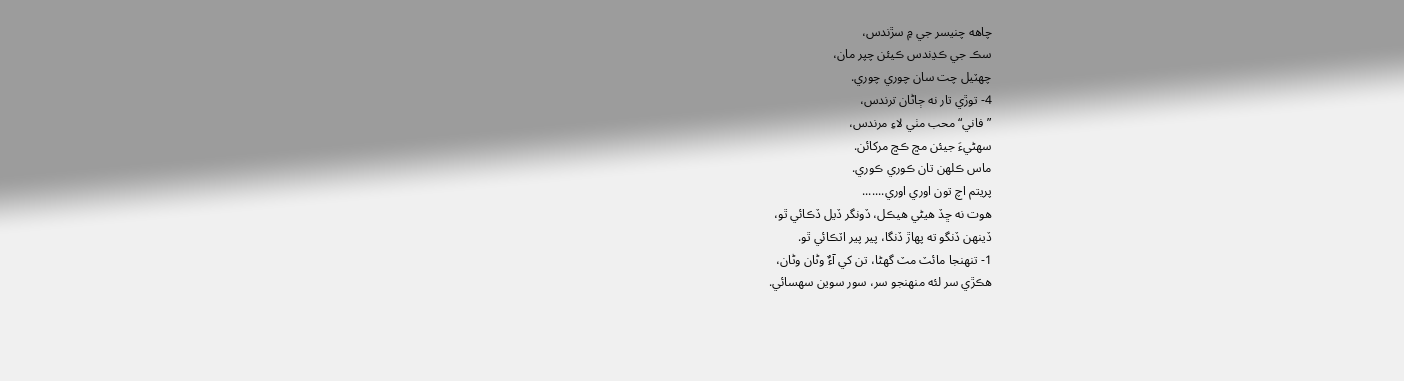چاهه چنيسر جي ۾ سڙندس،
سڪ جي ڪڍندس ڪيئن چپر مان،
چهٽيل چت سان چوري چوري.
4- توڙي تار نه ڄاڻان ترندس،
”فاني“ محب مٺي لاءِ مرندس،
سهڻيءَ جيئن مڇ ڪڇ مرکائن.
ماس ڪلهن تان ڪوري ڪوري.
پريتم اچ تون اوري اوري.......
هوت نه ڇڏ هيڻي هيڪل، ڏونگر ڏيل ڏڪائي ٿو،
ڏينهن ڏنگو ته پهاڙ ڏنگا، پير پير اٽڪائي ٿو.
1- تنهنجا مائٽ مٽ گهڻا، تن کي آءٌ وڻان وڻان،
هڪڙي سر لئه منهنجو سر، سور سوين سهسائي.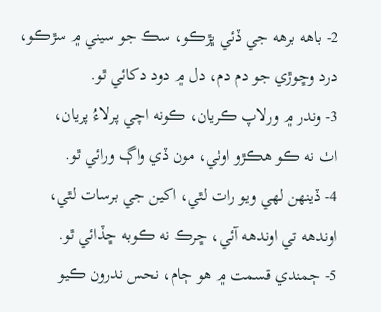2- باهه برهه جي ڏئي ڀڙڪو، سڪ جو سيني ۾ سڙڪو،
درد وڇوڙي جو دم دم، دل ۾ دود دکائي ٿو.
3- وندر ۾ ورلاپ ڪريان، ڪونه اچي پرلاءُ پريان،
اٺ نه ڪو هڪڙو اوٺي، مون ڏي واڳ ورائي ٿو.
4- ڏينهن لهي ويو رات لٿي، اکين جي برسات لٿي،
اوندهه تي اوندهه آئي، ڇرڪ نه ڪوبه ڇڏائي ٿو.
5- ڄمندي قسمت ۾ هو ڄام، نحس ندرون ڪيو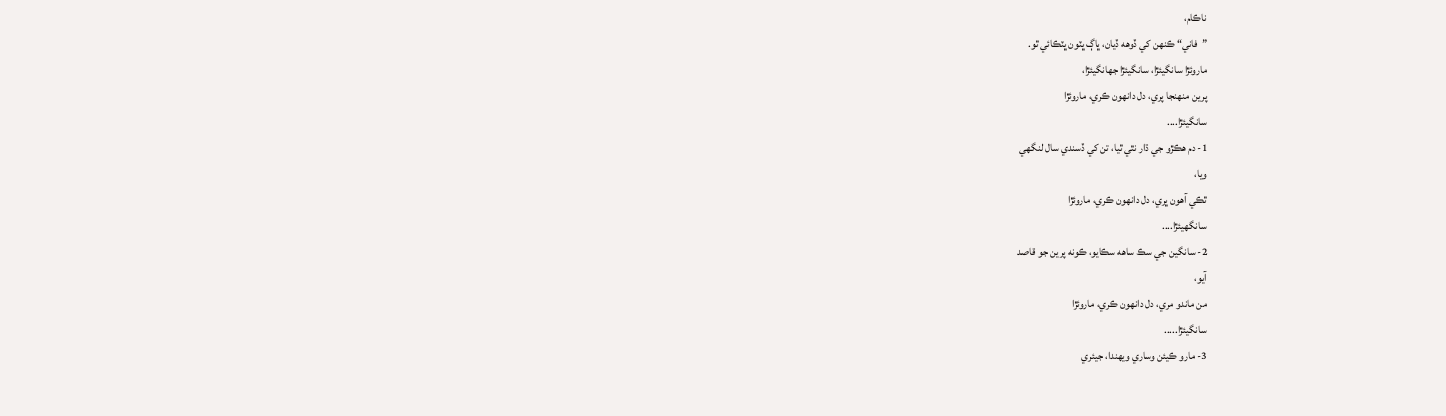ناڪام،
”فاني“ ڪنهن کي ڏوهه ڏيان، ڀاڳ ڀٽون ڀٽڪائي ٿو.
ماروئڙا سانگيئڙا، سانگيئڙا جهانگيئڙا،
پرين منهنجا پري، دل دانهون ڪري، ماروئڙا
سانگيئڙا....
1- دم هڪڙو جي ڌار نٿي ٿيا، تن کي ڏسندي سال لنگهي
ويا،
ٿڪي آهون ڀري، دل دانهون ڪري، ماروئڙا
سانگهيئڙا....
2- سانگين جي سڪ ساهه سڪايو، ڪونه پرين جو قاصد
آيو،
من ماندو مري، دل دانهون ڪري، ماروئڙا
سانگيئڙا.....
3- مارو ڪيئن وساري ويهندا، جيئري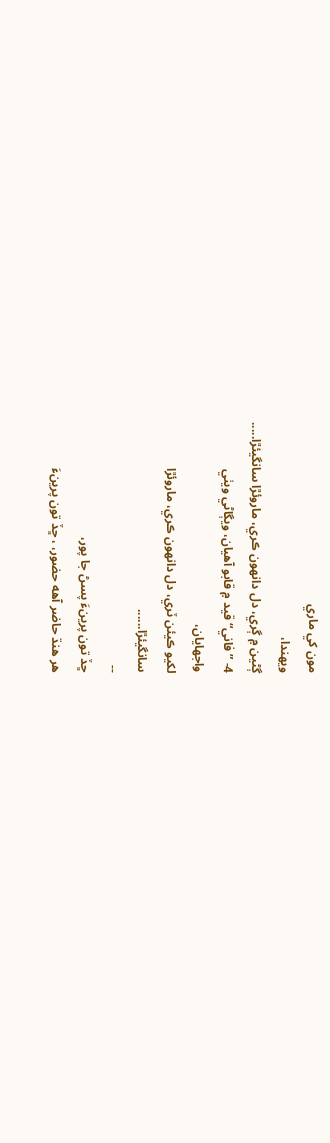مون کي ماري
ويهندا،
ڳڻين ۾ ڳري، دل دانهون ڪري، ماروئڙا سانگيئڙا.....
4- ”فاني“ قيد ۾ قابو آهيان، ويڳاڻي ويٺي
واجهايان،
لکيو ڪيئن ٽري، دل دانهون ڪري، ماروئڙا
سانگيئڙا......
--
ڇڏ تون پرينءَ پسڻ جا پور،
هر هنڌ حاضر آهه حضور، ، ڇڏ تون پرينءَ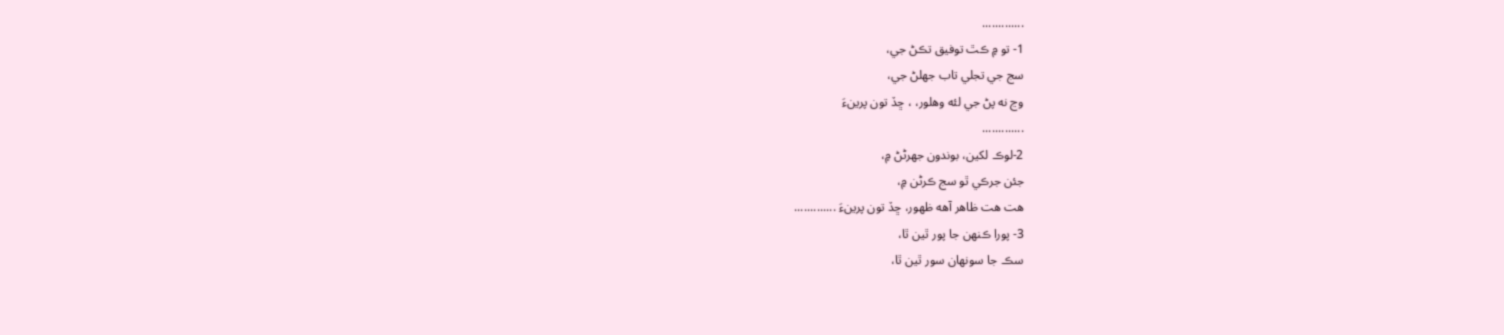.............
1- تو ۾ ڪٿ توفيق تڪڻ جي،
سج جي تجلي تاب جهلڻ جي،
وڃ نه پڻ جي لئه وهلور، ، ڇڏ تون پرينءَ
.............
2-لوڪ لکين، بوندون جهرڻڻ ۾،
جئن جرڪي ٿو سج ڪرڻن ۾،
هت هت ظاهر آهه ظهور، ڇڏ تون پرينءَ .............
3- پورا ڪنهن جا پور ٿين ٿا،
سڪ جا سونهان سور ٿين ٿا،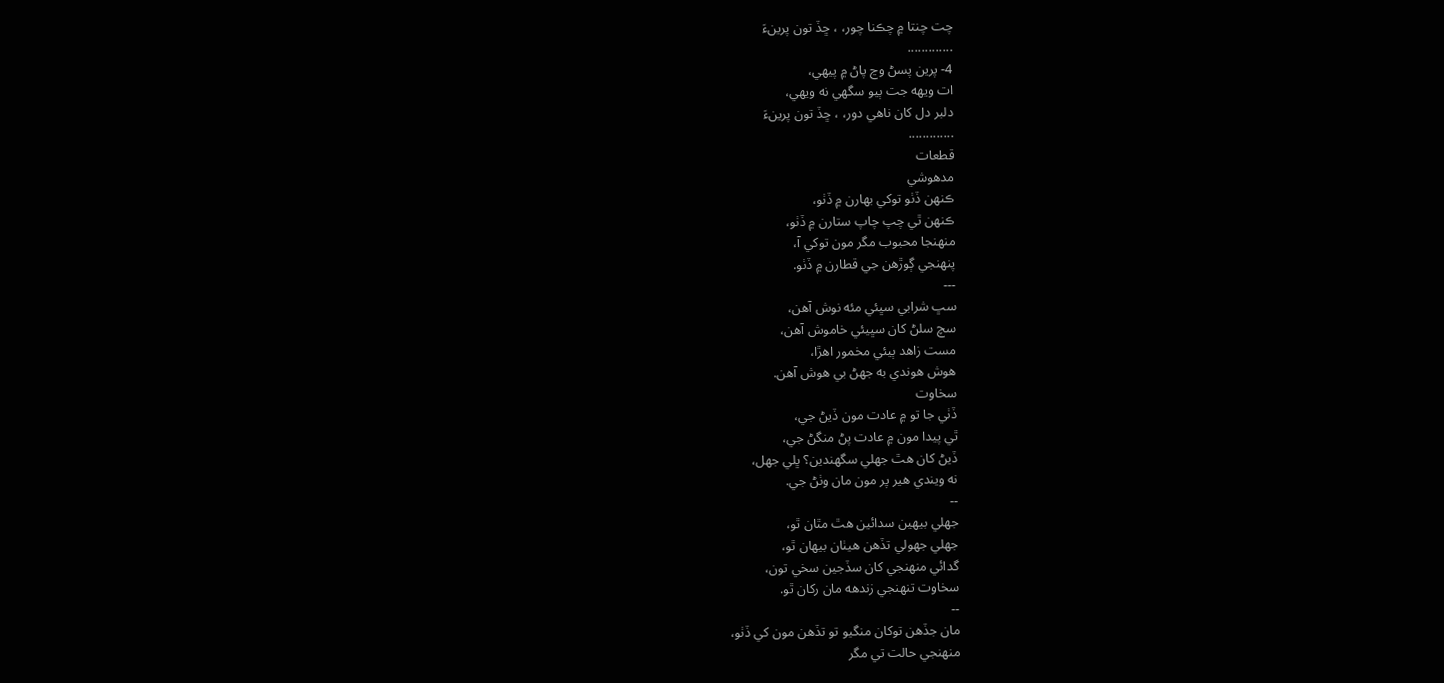چت چنتا ۾ چڪنا چور، ، ڇڏ تون پرينءَ
.............
4- پرين پسڻ وڃ پاڻ ۾ پيهي،
ات ويهه جت ٻيو سگهي نه ويهي،
دلبر دل کان ناهي دور، ، ڇڏ تون پرينءَ
.............
قطعات
مدهوشي
ڪنهن ڏٺو توکي بهارن ۾ ڏٺو،
ڪنهن ٿي چپ چاپ ستارن ۾ ڏٺو،
منهنجا محبوب مگر مون توکي آ،
پنهنجي ڳوڙهن جي قطارن ۾ ڏٺو.
---
سڀ شرابي سڀئي مئه نوش آهن،
سچ سلڻ کان سڀيئي خاموش آهن،
مست زاهد ٻيئي مخمور اهڙا،
هوش هوندي به جھڻ بي هوش آهن.
سخاوت
ڏٺي جا تو ۾ عادت مون ڏيڻ جي،
ٿي پيدا مون ۾ عادت پڻ منگڻ جي،
ڏيڻ کان هٿ جهلي سگهندين؟ ڀلي جهل،
نه ويندي هير پر مون مان وٺڻ جي.
--
جهلي بيهين سدائين هٿ مٿان ٿو،
جهلي جهولي تڏهن هيٺان بيهان ٿو،
گدائي منهنجي کان سڏجين سخي تون،
سخاوت تنهنجي زندهه مان رکان ٿو.
--
مان جڏهن توکان منگيو تو تڏهن مون کي ڏٺو،
منهنجي حالت تي مگر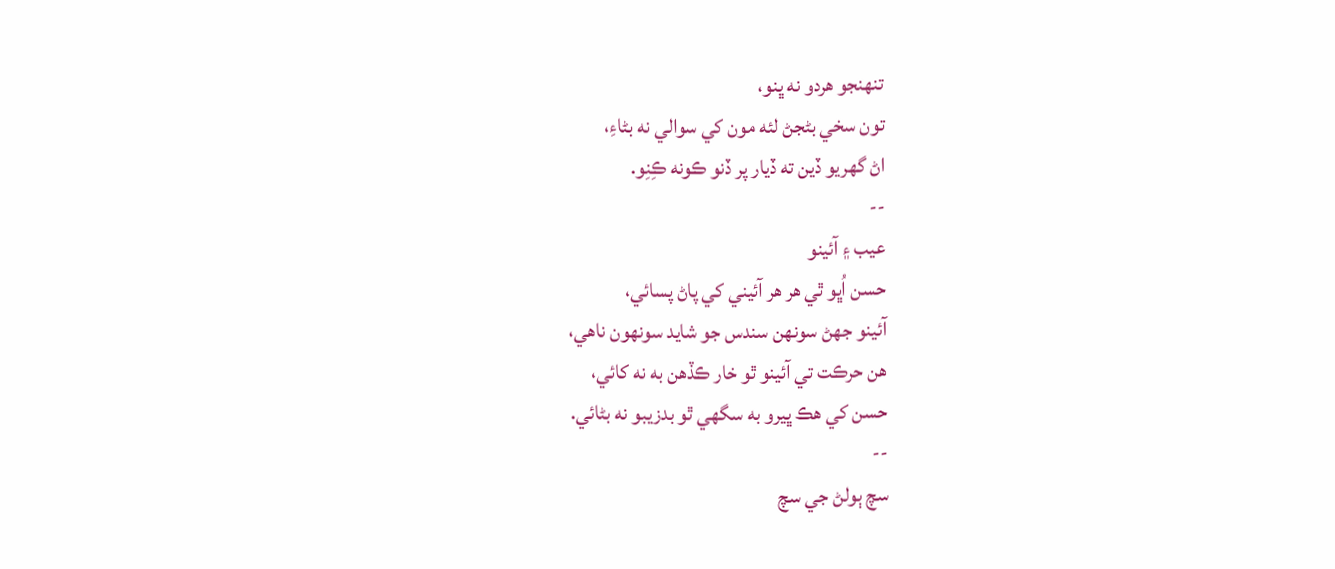تنهنجو هردو نه ڀنو،
تون سخي بڻجڻ لئه مون کي سوالي نه بڻاءِ،
اڻ گهريو ڏين ته ڏيار پر ڏنو ڪونه ڪِنِو.
--
عيب ۽ آئينو
حسن اُڀو ٿي هر هر آئيني کي پاڻ پسائي،
آئينو جھڻ سونهن سندس جو شايد سونهون ناهي،
هن حرڪت تي آئينو ٿو خار ڪڏهن به نه کائي،
حسن کي هڪ ڀيرو به سگهي ٿو بدزيبو نه بڻائي.
--
سچ ٻولڻ جي سچ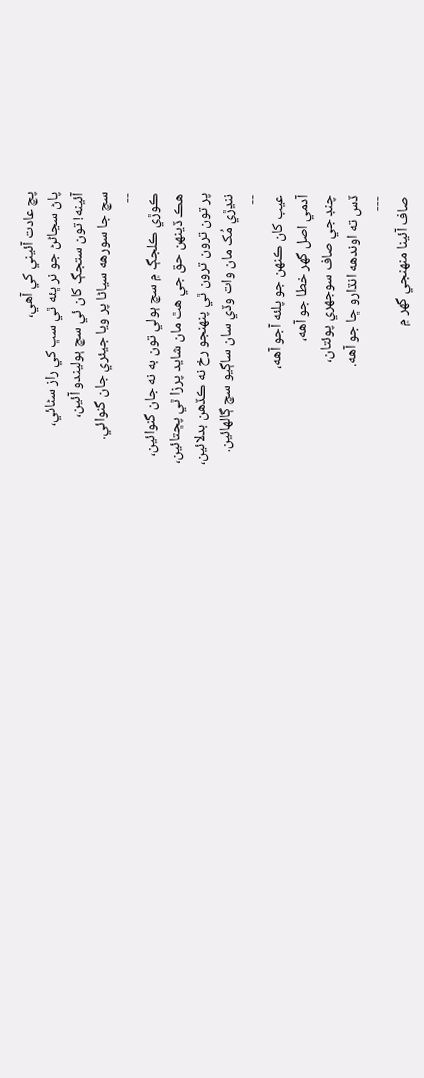پچ عادت آئيني کي آهي،
پاڻ سڃاڻڻ جو نر ڀئه ٿي سڀ کي راز سڻائي،
آئينه! تون ستجڳ کان ئي سچ ٻوليندو آئين،
سچ جا سورهه سياڻا پر ويا جيئري جان گنوائي.
--
ڪوڙي ڪلجڳ ۾ سچ ٻولي تون به نه جان گنوائين،
هڪ ڏينهن حق جي هٿ مان شايد پرزا ٿي پڇتائين،
پر تون ترون ترون ٿي پنهنجو رخ نه ڪڏهن بدلائين،
ننڍڙي مُک مان وات وڏي سان ساڳيو سچ ڳالهائين.
--
عيب کان ڪنهن جو پلئه آجو آهه،
آدمي اصل گهر خطا جو آهه،
چنڊ جي صاف سوجهري پوئتان،
ڏس ته اوندهه انڌارو ڇا جو آهه.
---
صاف آئينا منهنجي گهر ۾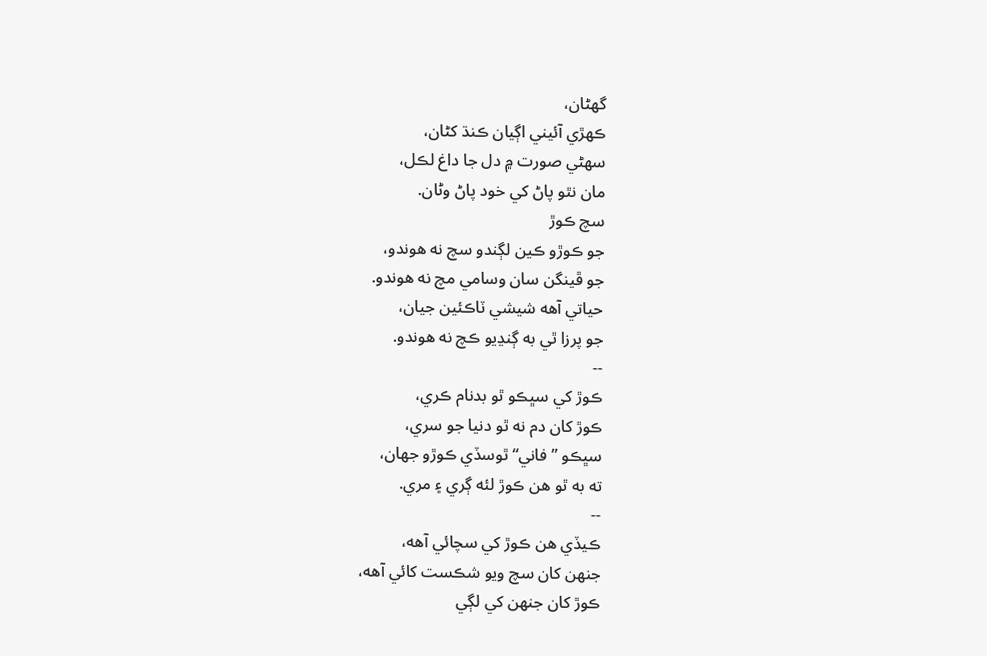گهڻان،
ڪهڙي آئيني اڳيان ڪنڌ کڻان،
سهڻي صورت ۾ دل جا داغ لڪل،
مان نٿو پاڻ کي خود پاڻ وڻان.
سچ ڪوڙ
جو ڪوڙو ڪين لڳندو سچ نه هوندو،
جو ڦينگن سان وسامي مچ نه هوندو.
حياتي آهه شيشي ٽاڪئين جيان،
جو پرزا ٿي به ڳنڍيو ڪچ نه هوندو.
--
ڪوڙ کي سڀڪو ٿو بدنام ڪري،
ڪوڙ کان دم نه ٿو دنيا جو سري،
سڀڪو ”فاني“ ٿوسڏي ڪوڙو جهان،
ته به ٿو هن ڪوڙ لئه ڳري ۽ مري.
--
ڪيڏي هن ڪوڙ کي سچائي آهه،
جنهن کان سچ ويو شڪست کائي آهه،
ڪوڙ کان جنهن کي لڳي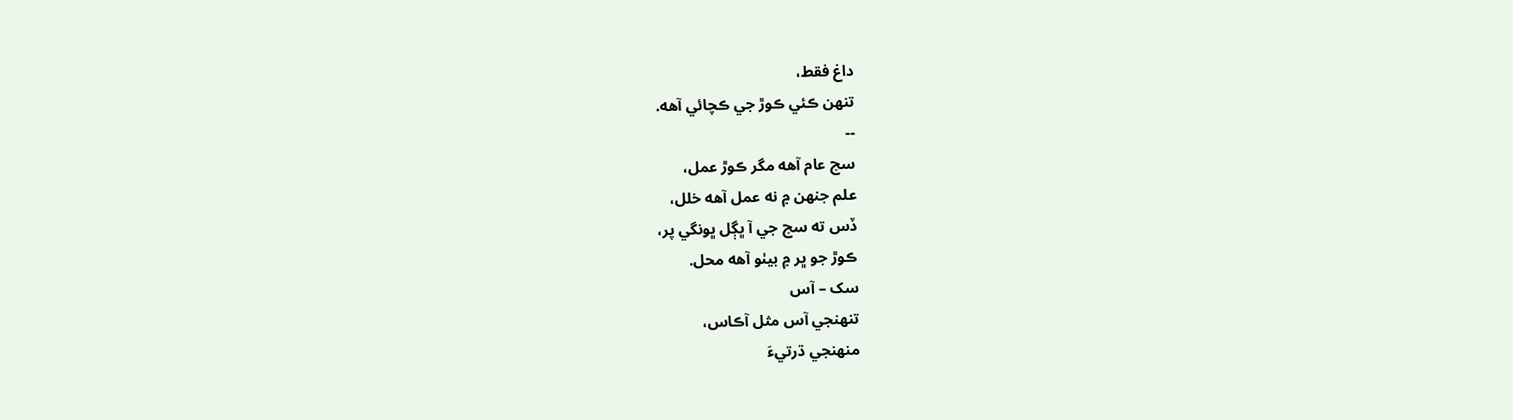داغ فقط،
تنهن ڪئي ڪوڙ جي ڪچائي آهه.
--
سچ عام آهه مگر ڪوڙ عمل،
علم جنهن ۾ نه عمل آهه خلل،
ڏس ته سچ جي آ ڀڳل ڀونگي پر،
ڪوڙ جو ڀر ۾ بيٺو آهه محل.
سک – آس
تنهنجي آس مثل آڪاس،
منهنجي ڌرتيءَ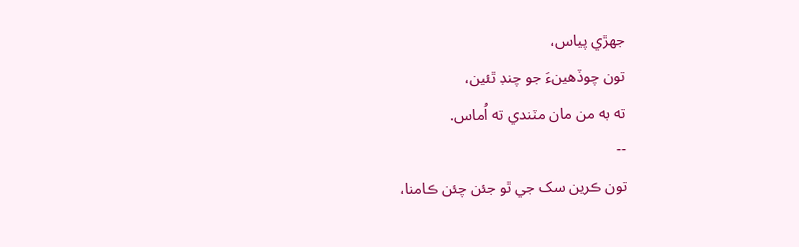جهڙي پياس،
تون چوڏهينءَ جو چنڊ ٿئين،
ته به من مان مٽندي ته اُماس.
--
تون ڪرين سک جي ٿو جئن چئن ڪامنا،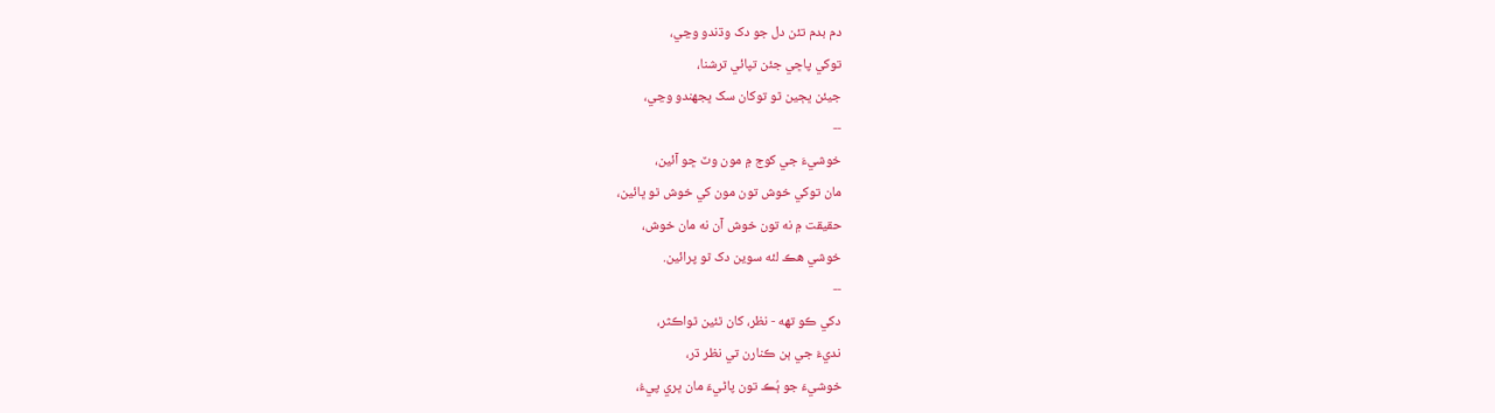دم بدم تئن دل جو دک وڌندو وڃي،
توکي پاڇي جئن تپائي ترشنا،
جيئن ڀڄين ٿو توکان سک ڀجھندو وڃي،
--
خوشيءَ جي کوج ۾ مون وٽ ڇو آئين،
مان توکي خوش تون مون کي خوش ٿو ڀائين،
حقيقت ۾ نه تون خوش آن نه مان خوش،
خوشي هڪ لئه سوين دک ٿو پرائين.
--
دکي ڪو تهه - نظر، کان ٿئين ٿواڪثر،
نديءَ جي ٻن ڪنارن تي نظر ڌر،
خوشيءَ جو ٻُڪ تون پاڻيءَ مان ڀري پيءُ،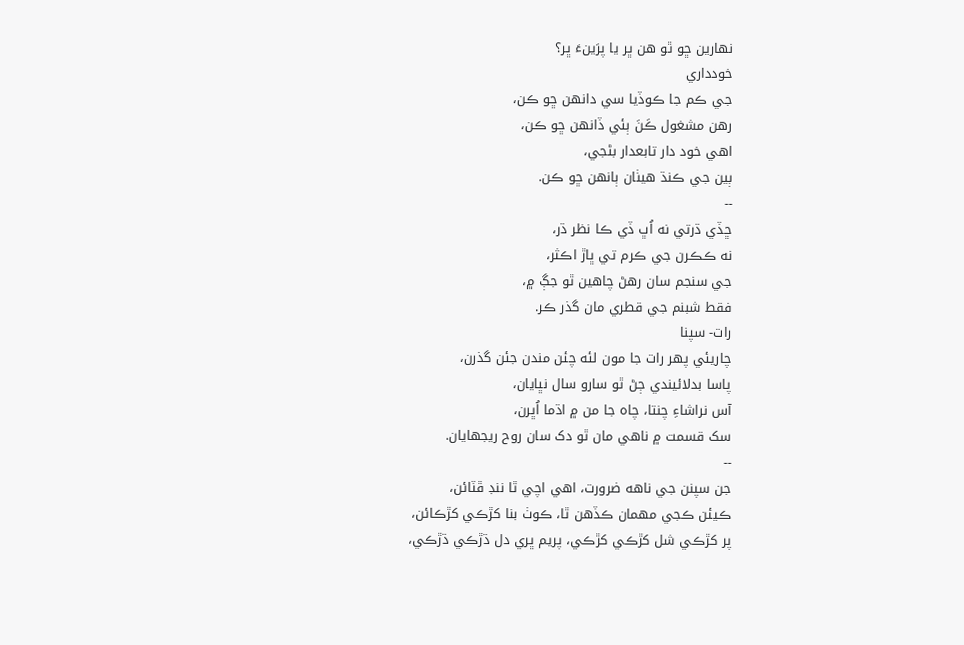نهارين ڇو ٿو هن ڀر يا پرَينءَ ڀر؟
خودداري
جي ڪم جا ڪوڏيا سي دانهن ڇو ڪن،
رهن مشغول ڪَنَ ٻئي ڏانهن ڇو ڪن،
اهي خود دار تابعدار بڻجي،
ٻين جي ڪنڌ هيٺان ٻانهن ڇو ڪن.
--
ڇڏي ڌرتي نه اُڀ ڏي ڪا نظر ڌر،
نه ڪڪرن جي ڪرم تي ڀاڙ اڪثر،
جي سنجم سان رهڻ چاهين ٿو جڳ ۾،
فقط شبنم جي قطري مان گذر ڪر.
رات- سپنا
چاريئي پهر رات جا مون لئه چئن مندن جئن گذرن،
پاسا بدلائيندي ڄڻ ٿو سارو سال نڀايان،
آس نراشاءِ چنتا، چاه جا من ۾ اڌما اُڀرن،
سک قسمت ۾ ناهي مان ٿو دک سان روح ريجهايان.
--
جن سپنن جي ناهه ضرورت، اهي اچي ٿا ننڊ ڦٽائن،
ڪيئن ڪجي مهمان ڪڏهن ٿا، ڪوٺ بنا کڙڪي کڙڪائن،
پر کڙڪي شل کڙڪي کڙڪي، پريم ڀري دل ڌڙڪي ڌڙڪي،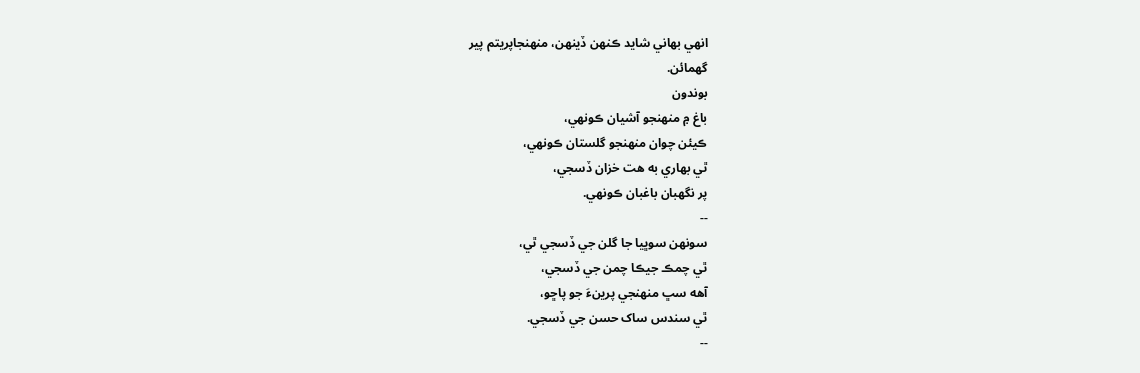انهي بهاني شايد ڪنهن ڏينهن، منهنجاپريتم پير
گهمائن.
بوندون
باغ ۾ منهنجو آشيان ڪونهي،
ڪيئن چوان منهنجو گلستان ڪونهي،
ٿي بهاري به هت خزان ڏسجي،
پر نگهبان باغبان ڪونهي.
--
سونهن سوڀيا جا گلن جي ڏسجي ٿي،
ٿي چمڪ جيڪا چمن جي ڏسجي،
آهه سڀ منهنجي پرينءَ جو پاڇو،
ٿي سندس ساک حسن جي ڏسجي.
--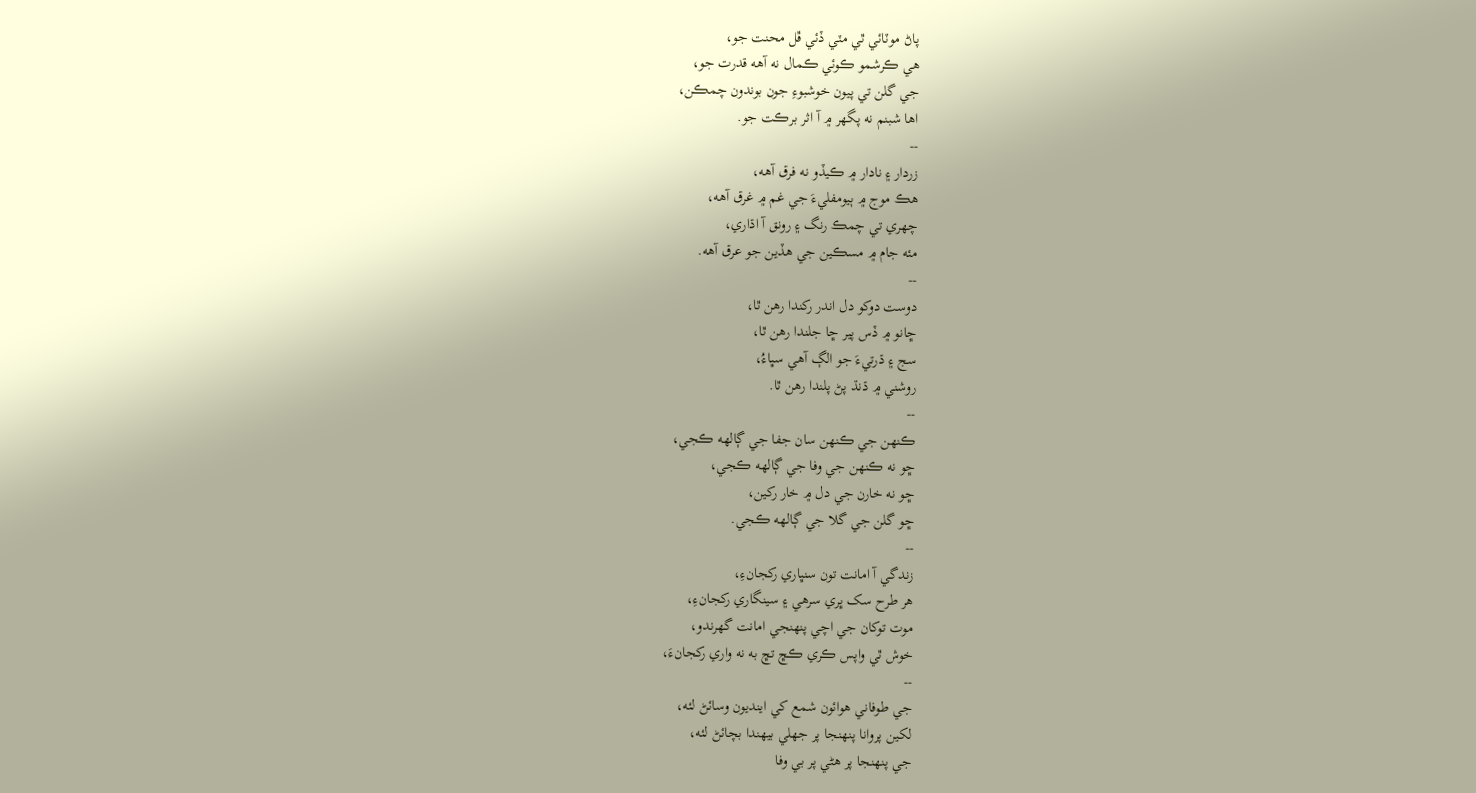پاڻ موٽائي ٿي مٽي ڏئي ڦل محنت جو،
هي ڪرشمو ڪوئي ڪمال نه آهه قدرت جو،
جي گلن تي پيون خوشبوءِ جون بوندون چمڪن،
اها شبنم نه پگهر ۾ آ اثر برڪت جو.
--
زردار ۽ نادار ۾ ڪيڏو نه فرق آهه،
هڪ موج ۾ ٻيومفليءَ جي غم ۾ غرق آهه،
چهري تي چمڪ رنگ ۽ رونق آ اڌاري،
مئه جام ۾ مسڪين جي هڏين جو عرق آهه.
--
دوست دوکو دل اندر رکندا رهن ٿا،
ڇانو ۾ ڏس پير ڇا جلندا رهن ٿا،
سج ۽ ڌرتيءَ جو الڳ آهي سڀاءُ،
روشني ۾ ڌنڌ پڻ پلندا رهن ٿا.
--
ڪنهن جي ڪنهن سان جفا جي ڳالهه ڪجي،
ڇو نه ڪنهن جي وفا جي ڳالهه ڪجي،
ڇو نه خارن جي دل ۾ خار رکين،
ڇو گلن جي گلا جي ڳالهه ڪجي.
--
زندگي آ امانت تون سنڀاري رکجانءِ،
هر طرح سک ڀري سرهي ۽ سينگاري رکجانءِ،
موت توکان جي اچي پنهنجي امانت گهرندو،
خوش ٿي واپس ڪري ڪڇ تڇ به نه واري رکجانءَ،
--
جي طوفاني هوائون شمع کي اينديون وسائڻ لئه،
لکين پروانا پنهنجا پر جهلي بيهندا بچائڻ لئه،
جي پنهنجا پر هڻي پر بي وفا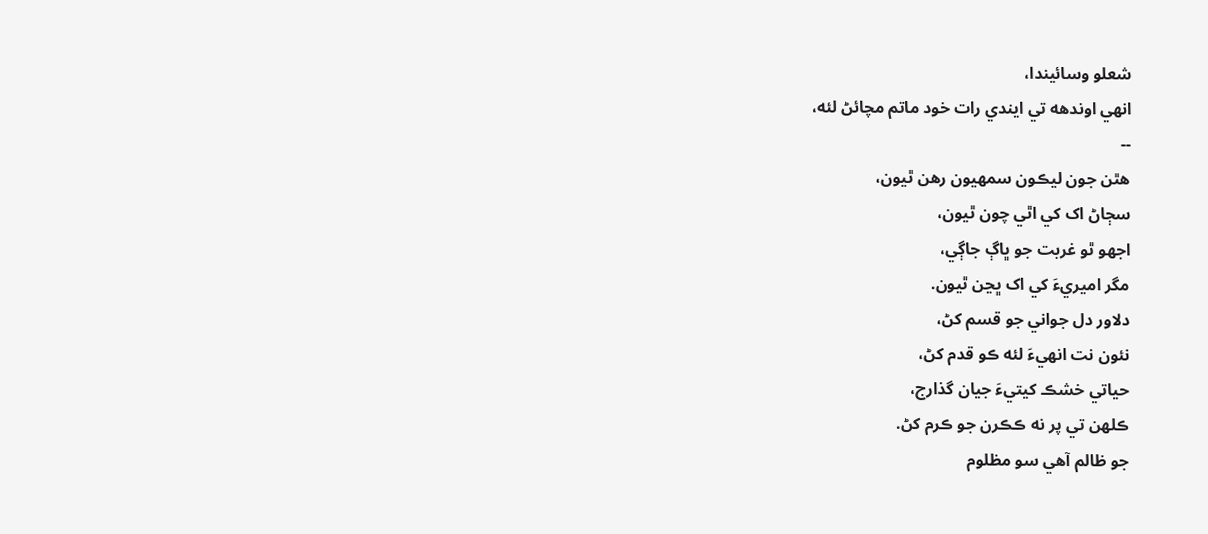شعلو وسائيندا،
انهي اوندهه تي ايندي رات خود ماتم مچائڻ لئه،
--
هٿن جون ليڪون سمهيون رهن ٿيون،
سڄاڻ اک کي اٿي چون ٿيون،
اجهو ٿو غربت جو ڀاڳ جاڳي،
مگر اميريءَ کي اک ڀڃن ٿيون.
دلاور دل جواني جو قسم کڻ،
نئون نت انهيءَ لئه ڪو قدم کڻ،
حياتي خشڪ کيتيءَ جيان گذارج،
ڪلهن تي پر نه ڪڪرن جو ڪرم کڻ.
جو ظالم آهي سو مظلوم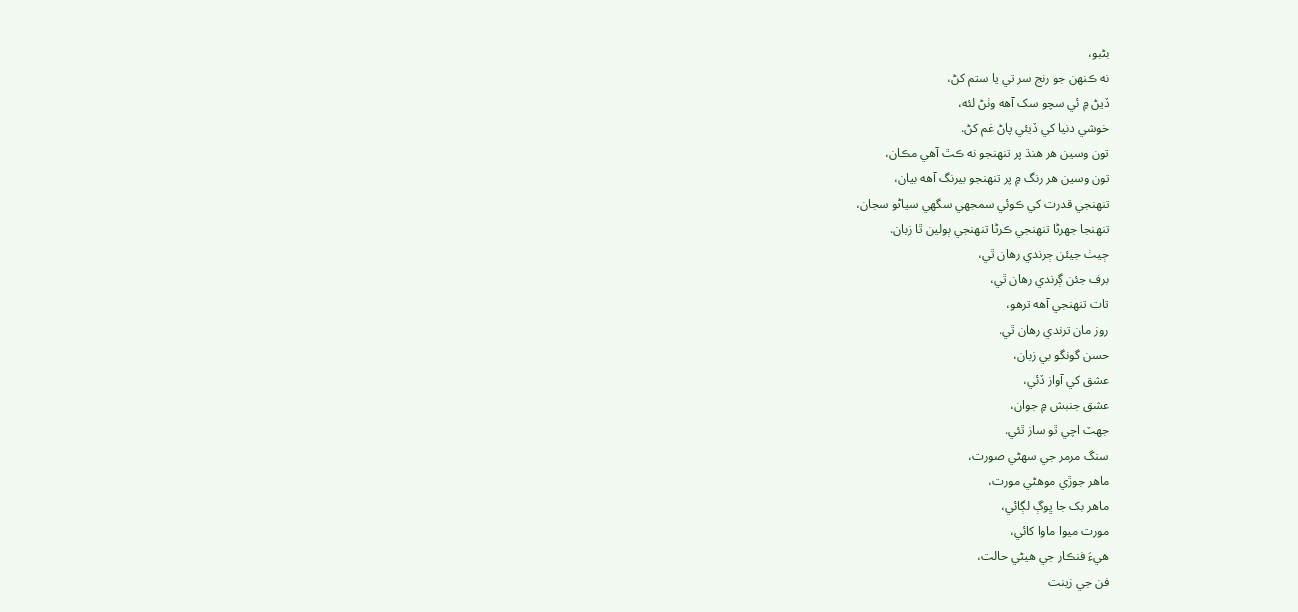بڻبو،
نه ڪنهن جو رنج سر تي يا ستم کڻ،
ڏيڻ ۾ ئي سچو سک آهه وٺڻ لئه،
خوشي دنيا کي ڏيئي پاڻ غم کڻ.
تون وسين هر هنڌ پر تنهنجو نه ڪٿ آهي مڪان،
تون وسين هر رنگ ۾ پر تنهنجو بيرنگ آهه بيان،
تنهنجي قدرت کي ڪوئي سمجهي سگهي سياڻو سجان،
تنهنجا جهرڻا تنهنجي ڪرڻا تنهنجي ٻولين ٿا زبان.
ڄيٺ جيئن ڄرندي رهان ٿي،
برف جئن ڳرندي رهان ٿي،
تات تنهنجي آهه ترهو،
روز مان ترندي رهان ٿي.
حسن گونگو بي زبان،
عشق کي آواز ڏئي،
عشق جنبش ۾ جوان،
جهٽ اچي ٿو ساز ٿئي.
سنگ مرمر جي سهڻي صورت،
ماهر جوڙي موهڻي مورت،
ماهر بک جا ڀوڳ لڳائي،
مورت ميوا ماوا کائي،
هيءَ فنڪار جي هيڻي حالت،
فن جي زينت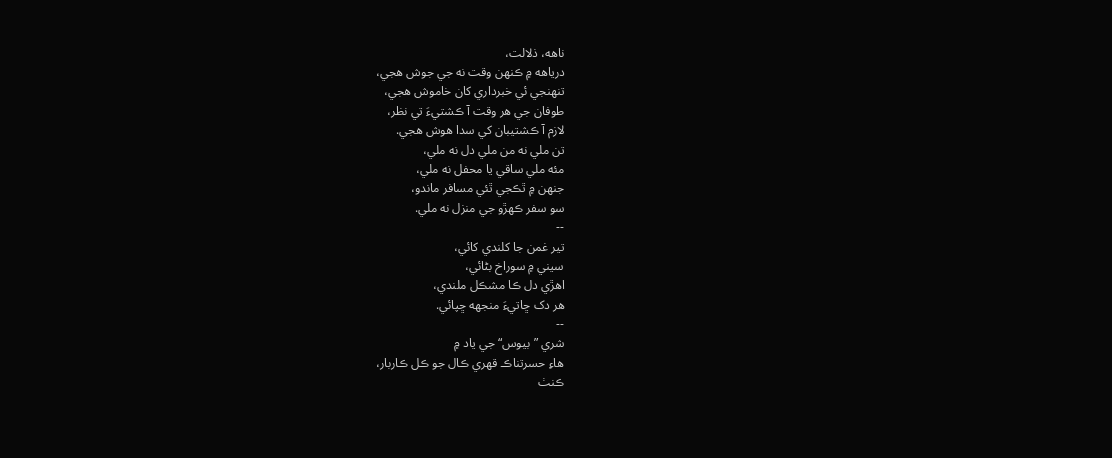ناهه، ذلالت،
درياهه ۾ ڪنهن وقت نه جي جوش هجي،
تنهنجي ئي خبرداري کان خاموش هجي،
طوفان جي هر وقت آ ڪشتيءَ تي نظر،
لازم آ ڪشتيبان کي سدا هوش هجي.
تن ملي نه من ملي دل نه ملي،
مئه ملي ساقي يا محفل نه ملي،
جنهن ۾ ٿڪجي ٿئي مسافر ماندو،
سو سفر ڪهڙو جي منزل نه ملي.
--
تير غمن جا کلندي کائي،
سيني ۾ سوراخ بڻائي،
اهڙي دل ڪا مشڪل ملندي،
هر دک ڇاتيءَ منجهه ڇپائي.
--
شري ”بيوس“ جي ياد ۾
هاءِ حسرتناڪ قهري ڪال جو ڪل ڪاربار،
ڪنٺ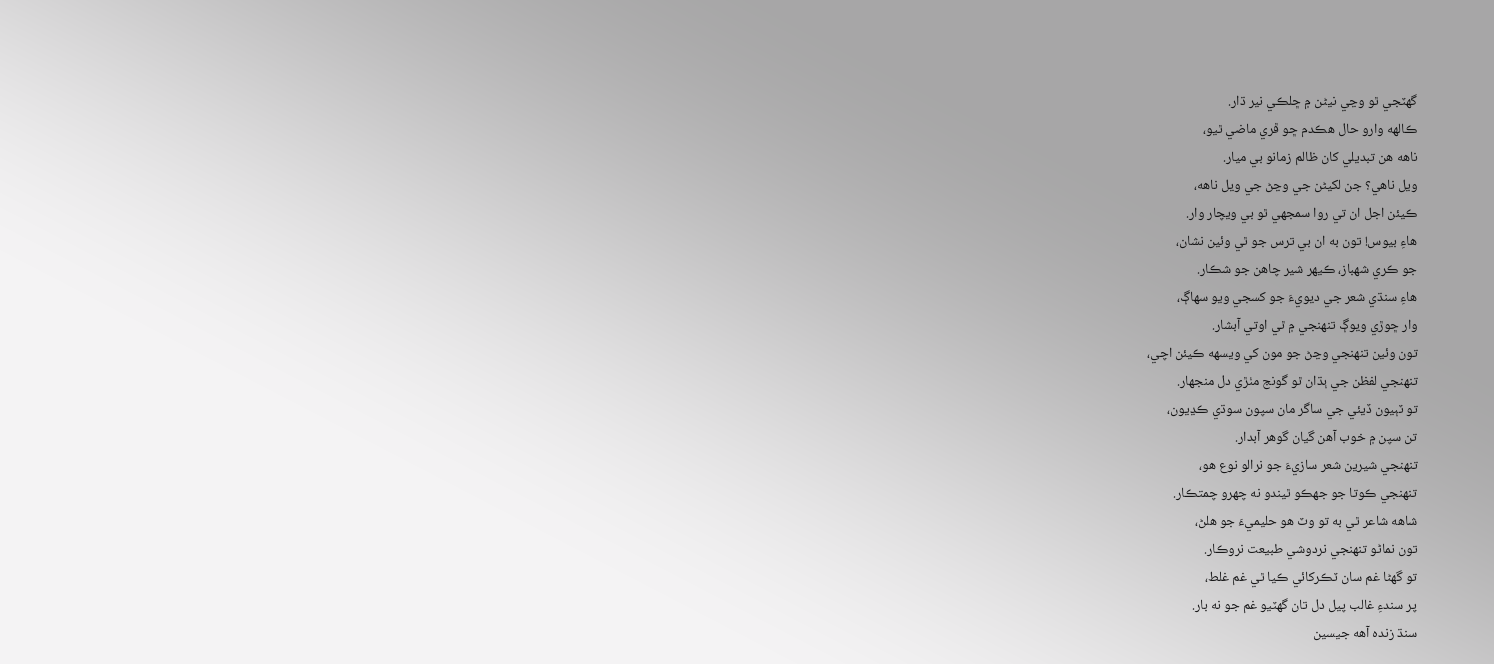گهٽجي ٿو وڃي نيڻن ۾ ڇلڪي نير ڌار.
ڪالهه وارو حال هڪدم ڇو ڦري ماضي ٿيو،
ناهه هن تبديلي کان ظالم زمانو بي ميار.
ويل ناهي؟ جن لکيڻن جي وڃڻ جي ويل ناهه،
ڪيئن اجل ان تي روا سمجهي ٿو بي ويچار وار.
هاءِ بيوس! تون به ان بي ترس جو ٿي وئين نشان،
جو ڪري شهباز، ڪيهر شير چاهن جو شڪار.
هاءِ سنڌي شعر جي ديويءَ جو کسجي ويو سهاڳ،
وار ڇوڙي ويوڳ تنهنجي ۾ ٿي اوتي آبشار.
تون وئين تنهنجي وڃڻ جو مون کي ويسهه ڪيئن اچي،
تنهنجي لفظن جي ٻڌان ٿو گونج مٺڙي دل منجهار.
تو ٽٻيون ڏيئي جي ساگر مان سپون سوڌي ڪڍيون،
تن سپن ۾ خوب آهن گيان گوهر آبدار.
تنهنجي شيرين شعر سازيءَ جو نرالو نوع هو،
تنهنجي ڪوتا جو جهڪو ٿيندو نه چهرو چمتڪار.
شاهه شاعر ٿي به تو وٽ هو حليميءَ جو هلڻ،
تون نماڻو تنهنجي نردوشي طبيعت نروڪار.
تو گهڻا غم سان ٽڪرکائي ڪيا ٿي غم غلط،
پر سندءِ غالب پيل دل تان گهٽيو غم جو نه بار.
سنڌ زنده آهه جيسين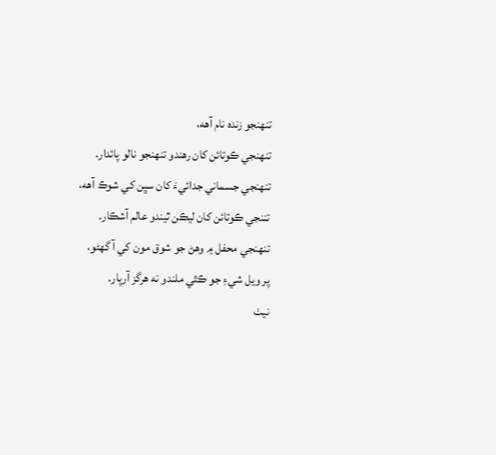تنهنجو زنده نام آهه،
تنهنجي ڪوتائن کان رهندو تنهنجو نالو پائدار.
تنهنجي جسماني جدائيءَ کان سڀن کي شوڪ آهه،
تننجي ڪوتائن کان ليڪن ٿيندو عالم آشڪار.
تنهنجي محفل ۾ وهڻ جو شوق مون کي آ گهڻو،
پر ويل شيءِ جو ڪٿي ملندو نه هرگز آرپار.
نيٺ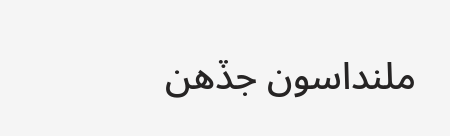ملنداسون جڏهن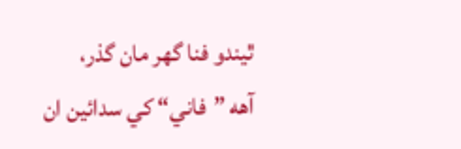ٿيندو فنا گهر مان گذر،
آهه ”فاني“ کي سدائين ان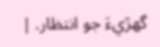گهڙيءَ جو انتظار. |